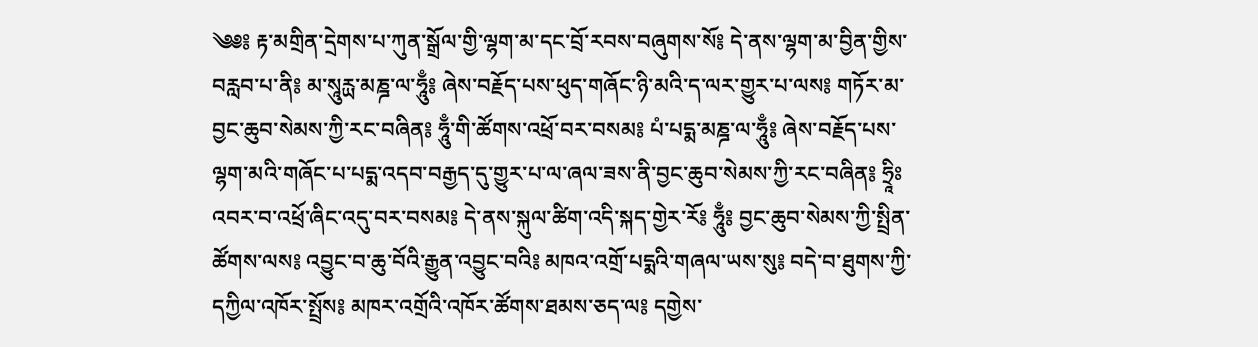༄༅༔ རྟ་མགྲིན་དྲེགས་པ་ཀུན་སྒྲོལ་གྱི་ལྷག་མ་དང་བྲོ་རབས་བཞུགས་སོ༔ དེ་ནས་ལྷག་མ་བྱིན་གྱིས་བརླབ་པ་ནི༔ མ་སཱུརྻ་མཎྜ་ལ་ཧཱུྃ༔ ཞེས་བརྗོད་པས་ཕུད་གཞོང་ཉི་མའི་ད་ལར་གྱུར་པ་ལས༔ གཏོར་མ་བྱང་ཆུབ་སེམས་ཀྱི་རང་བཞིན༔ ཧཱུྃ་གི་ཚོགས་འཕྲོ་བར་བསམ༔ པཾ་པདྨ་མཎྜ་ལ་ཧཱུྃ༔ ཞེས་བརྗོད་པས་ལྷག་མའི་གཞོང་པ་པདྨ་འདབ་བརྒྱད་དུ་གྱུར་པ་ལ་ཞལ་ཟས་ནི་བྱང་ཆུབ་སེམས་ཀྱི་རང་བཞིན༔ ཧྲཱིཿའབར་བ་འཕྲོ་ཞིང་འདུ་བར་བསམ༔ དེ་ནས་སྐུལ་ཚིག་འདི་སྐད་གྱེར་རོ༔ ཧཱུྃ༔ བྱང་ཆུབ་སེམས་ཀྱི་སྤྲིན་ཚོགས་ལས༔ འབྱུང་བ་ཆུ་བོའི་རྒྱུན་འབྱུང་བའི༔ མཁའ་འགྲོ་པདྨའི་གཞལ་ཡས་སུ༔ བདེ་བ་ཐུགས་ཀྱི་དཀྱིལ་འཁོར་སྤྲོས༔ མཁར་འགྲོའི་འཁོར་ཚོགས་ཐམས་ཅད་ལ༔ དགྱེས་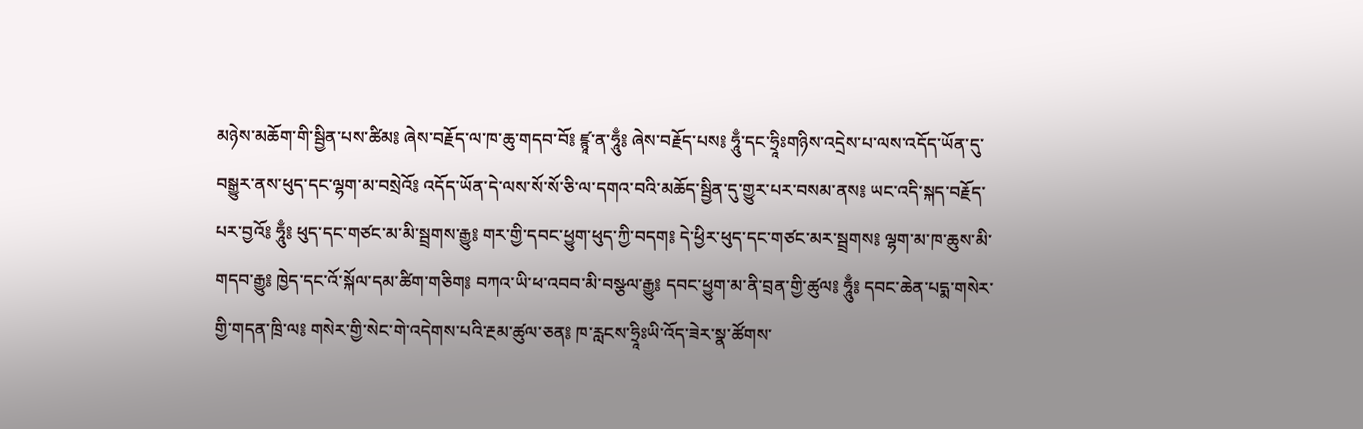མཉེས་མཆོག་གི་སྦྱིན་པས་ཚིམ༔ ཞེས་བརྗོད་ལ་ཁ་ཆུ་གདབ་བོ༔ ཛྙཱ་ན་ཧཱུྃ༔ ཞེས་བརྗོད་པས༔ ཧཱུྃ་དང་ཧྲཱིཿགཉིས་འདྲེས་པ་ལས་འདོད་ཡོན་དུ་བསྒྱུར་ནས་ཕུད་དང་ལྷག་མ་བསྲེའོ༔ འདོད་ཡོན་དེ་ལས་སོ་སོ་ཅི་ལ་དགའ་བའི་མཆོད་སྦྱིན་དུ་གྱུར་པར་བསམ་ནས༔ ཡང་འདི་སྐད་བརྗོད་པར་བྱའོ༔ ཧཱུྃ༔ ཕུད་དང་གཙང་མ་མི་སྦྲགས་རྒྱུ༔ གར་གྱི་དབང་ཕྱུག་ཕུད་ཀྱི་བདག༔ དེ་ཕྱིར་ཕུད་དང་གཙང་མར་སྦྲགས༔ ལྷག་མ་ཁ་ཆུས་མི་གདབ་རྒྱུ༔ ཁྱེད་དང་འོ་སྐོལ་དམ་ཚིག་གཅིག༔ བཀའ་ཡི་ཕ་འབབ་མི་བསྩལ་རྒྱུ༔ དབང་ཕྱུག་མ་ནི་བྲན་གྱི་ཚུལ༔ ཧཱུྃ༔ དབང་ཆེན་པདྨ་གསེར་གྱི་གདན་ཁྲི་ལ༔ གསེར་གྱི་སེང་གེ་འདེགས་པའི་རྔམ་ཚུལ་ཅན༔ ཁ་རླངས་ཧྲཱིཿཡི་འོད་ཟེར་སྣ་ཚོགས་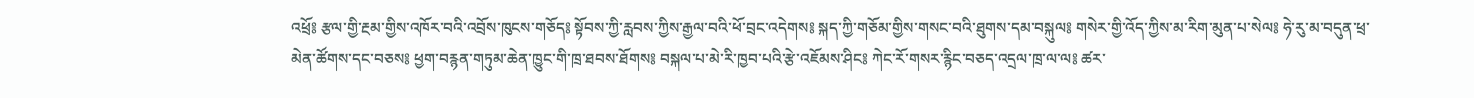འཕྲོ༔ རྩལ་གྱི་རྔམ་གྱིས་འཁོར་བའི་འབྲོས་ཁུངས་གཅོད༔ སྟོབས་ཀྱི་རླབས་ཀྱིས་རྒྱལ་བའི་ཕོ་བྲང་འདེགས༔ སྐད་ཀྱི་གཅོམ་གྱིས་གསང་བའི་ཐུགས་དམ་བསྐུལ༔ གསེར་གྱི་འོད་ཀྱིས་མ་རིག་མུན་པ་སེལ༔ ཧེ་རུ་མ་བདུན་ཕྲ་མེན་ཚོགས་དང་བཅས༔ ཕྱག་བརྙན་གཏུམ་ཆེན་ཁྱུང་གི་ཁྲ་ཐབས་ཐོགས༔ བསྐལ་པ་མེ་རི་ཁྱབ་པའི་རྩེ་འཇོམས་ཤིང༔ ཀེང་རོ་གསར་རྙིང་བཅད་འདྲལ་ཁྲ་ལ་ལ༔ ཚར་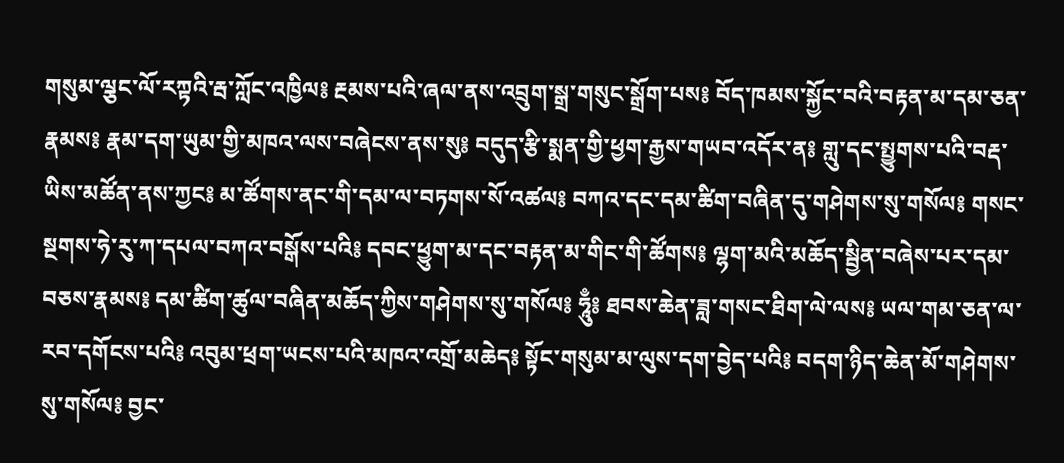གསུམ་ལྕང་ལོ་རཀྟའི་རྦ་ཀློང་འཁྱིལ༔ རྔམས་པའི་ཞལ་ནས་འབྲུག་སྒྲ་གསུང་སྒྲོག་པས༔ བོད་ཁམས་སྐྱོང་བའི་བརྟན་མ་དམ་ཅན་རྣམས༔ རྣམ་དག་ཡུམ་གྱི་མཁའ་ལས་བཞེངས་ནས་སུ༔ བདུད་རྩི་སྨན་གྱི་ཕྱག་རྒྱས་གཡབ་འདོར་ན༔ གླུ་དང་སྤྱུགས་པའི་བརྡ་ཡིས་མཚོན་ནས་ཀྱང༔ མ་ཚོགས་ནང་གི་དམ་ལ་བཏགས་སོ་འཚལ༔ བཀའ་དང་དམ་ཚིག་བཞིན་དུ་གཤེགས་སུ་གསོལ༔ གསང་སྔགས་ཧེ་རུ་ཀ་དཔལ་བཀའ་བསྒོས་པའི༔ དབང་ཕྱུག་མ་དང་བརྟན་མ་གིང་གི་ཚོགས༔ ལྷག་མའི་མཆོད་སྦྱིན་བཞེས་པར་དམ་བཅས་རྣམས༔ དམ་ཚིག་ཚུལ་བཞིན་མཆོད་ཀྱིས་གཤེགས་སུ་གསོལ༔ ཧཱུྃ༔ ཐབས་ཆེན་ཟླ་གསང་ཐིག་ལེ་ལས༔ ཡལ་གམ་ཅན་ལ་རབ་དགོངས་པའི༔ འབུམ་ཕྲག་ཡངས་པའི་མཁའ་འགྲོ་མཆེད༔ སྟོང་གསུམ་མ་ལུས་དག་བྱེད་པའི༔ བདག་ཉིད་ཆེན་མོ་གཤེགས་སུ་གསོལ༔ བྱང་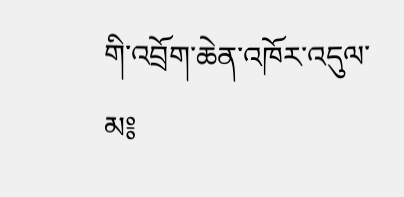གི་འབྲོག་ཆེན་འཁོར་འདུལ་མ༔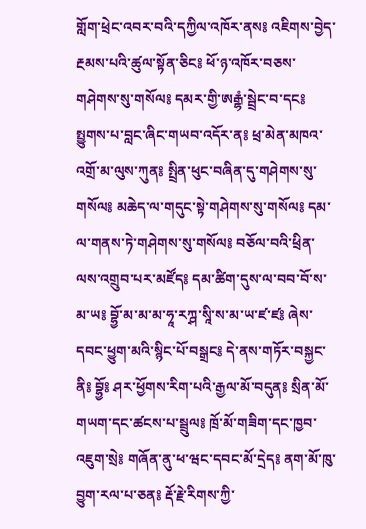གློག་ཕྲེང་འབར་བའི་དཀྱིལ་འཁོར་ནས༔ འཇིགས་བྱེད་རྔམས་པའི་ཚུལ་སྟོན་ཅིང༔ ཕོ་ཉ་འཁོར་བཅས་གཤེགས་སུ་གསོལ༔ དམར་གྱི་ཨརྒྷཾ་སྦྲེང་བ་དང༔ སྤྱུགས་པ་བླང་ཞིང་གཡབ་འདོར་ན༔ ཕྲ་མེན་མཁའ་འགྲོ་མ་ལུས་ཀུན༔ སྤྲིན་ཕུང་བཞིན་དུ་གཤེགས་སུ་གསོལ༔ མཆེད་ལ་གདུང་སྟེ་གཤེགས་སུ་གསོལ༔ དམ་ལ་གནས་ཏེ་གཤེགས་སུ་གསོལ༔ བཅོལ་བའི་ཕྲིན་ལས་འགྲུབ་པར་མཛོད༔ དམ་ཚིག་དུས་ལ་བབ་བོ་ས་མ་ཡ༔ བྷྱོ་མ་མ་མ་ཧཱ་རཀྴ་སཱི་ས་མ་ཡ་ཛ་ཛ༔ ཞེས་དབང་ཕྱུག་མའི་སྙིང་པོ་བསྒྲང༔ དེ་ནས་གཏོར་བསྐྱང་ནི༔ བྷྱོ༔ ཤར་ཕྱོགས་རིག་པའི་རྒྱལ་མོ་བདུན༔ སྲིན་མོ་གཡག་དང་ཚངས་པ་སྦྲུལ༔ ཁྲོ་མོ་གཟིག་དང་ཁྱབ་འཇུག་སྲེ༔ གཞོན་ནུ་ཕ་ཝང་དབང་མོ་དྲེད༔ ནག་མོ་ཁུ་བྱུག་རལ་པ་ཅན༔ རྡོ་རྗེ་རིགས་ཀྱི་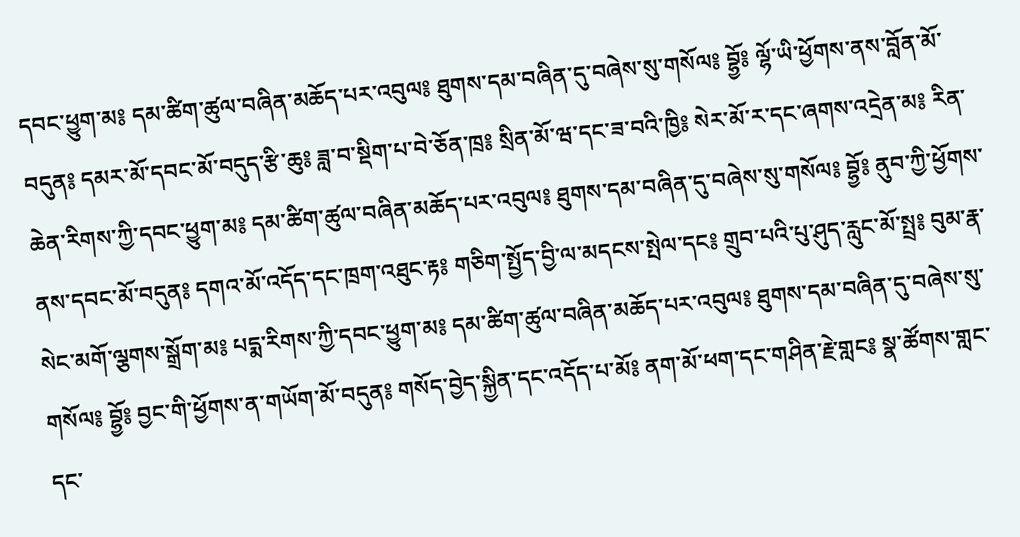དབང་ཕྱུག་མ༔ དམ་ཚིག་ཚུལ་བཞིན་མཆོད་པར་འབུལ༔ ཐུགས་དམ་བཞིན་དུ་བཞེས་སུ་གསོལ༔ བྷྱོ༔ ལྷོ་ཡི་ཕྱོགས་ནས་བློན་མོ་བདུན༔ དམར་མོ་དབང་མོ་བདུད་རྩི་ཆུ༔ ཟླ་བ་སྡིག་པ་བེ་ཅོན་ཁྲ༔ སྲིན་མོ་ཝ་དང་ཟ་བའི་ཁྱི༔ སེར་མོ་ར་དང་ཞགས་འདྲེན་མ༔ རིན་ཆེན་རིགས་ཀྱི་དབང་ཕྱུག་མ༔ དམ་ཚིག་ཚུལ་བཞིན་མཆོད་པར་འབུལ༔ ཐུགས་དམ་བཞིན་དུ་བཞེས་སུ་གསོལ༔ བྷྱོ༔ ནུབ་ཀྱི་ཕྱོགས་ནས་དབང་མོ་བདུན༔ དགའ་མོ་འདོད་དང་ཁྲག་འཐུང་རྟ༔ གཅིག་སྤྱོད་བྱི་ལ་མདངས་སྤེལ་དང༔ གྲུབ་པའི་པུ་ཤུད་རླུང་མོ་སྤྲ༔ བུམ་རྣ་སེང་མགོ་ལྕགས་སྒྲོག་མ༔ པདྨ་རིགས་ཀྱི་དབང་ཕྱུག་མ༔ དམ་ཚིག་ཚུལ་བཞིན་མཆོད་པར་འབུལ༔ ཐུགས་དམ་བཞིན་དུ་བཞེས་སུ་གསོལ༔ བྷྱོ༔ བྱང་གི་ཕྱོགས་ན་གཡོག་མོ་བདུན༔ གསོད་བྱེད་སྐྱིན་དང་འདོད་པ་མོ༔ ནག་མོ་ཕག་དང་གཤིན་རྗེ་གླང༔ སྣ་ཚོགས་གླང་དང་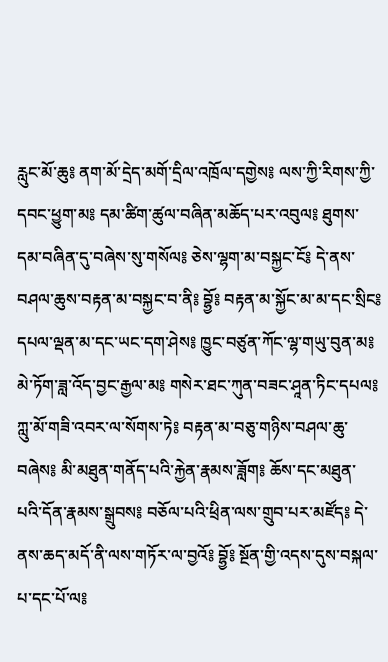རླུང་མོ་ཆུ༔ ནག་མོ་དྲེད་མགོ་དྲིལ་འཁྲོལ་དགྱེས༔ ལས་ཀྱི་རིགས་ཀྱི་དབང་ཕྱུག་མ༔ དམ་ཚིག་ཚུལ་བཞིན་མཆོད་པར་འབུལ༔ ཐུགས་དམ་བཞིན་དུ་བཞེས་སུ་གསོལ༔ ཅེས་ལྷག་མ་བསྐྱང་ངོ༔ དེ་ནས་བཤལ་ཆུས་བརྟན་མ་བསྐྱང་བ་ནི༔ བྷྱོ༔ བརྟན་མ་སྐྱོང་མ་མ་དང་སྲིང༔ དཔལ་ལྡན་མ་དང་ཡང་དག་ཤེས༔ ཁྱུང་བཙུན་ཀོང་ལྷ་གཡུ་བུན་མ༔ མེ་ཏོག་ཟླ་འོད་བྱང་རྒྱལ་མ༔ གསེར་ཐང་ཀུན་བཟང་ཤཱན་ཏིང་དཔལ༔ ཀླུ་མོ་གཟི་འབར་ལ་སོགས་ཏེ༔ བརྟན་མ་བཅུ་གཉིས་བཤལ་ཆུ་བཞེས༔ མི་མཐུན་གནོད་པའི་རྐྱེན་རྣམས་ཟློག༔ ཆོས་དང་མཐུན་པའི་དོན་རྣམས་སྒྲུབས༔ བཅོལ་པའི་ཕྲིན་ལས་གྲུབ་པར་མཛོད༔ དེ་ནས་ཆད་མདོ་ནི་ལས་གཏོར་ལ་བྱའོ༔ བྷྱོ༔ སྔོན་གྱི་འདས་དུས་བསྐལ་པ་དང་པོ་ལ༔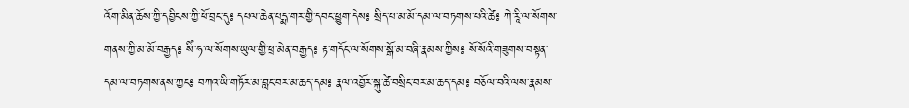འོག་མིན་ཆོས་ཀྱི་དབྱིངས་ཀྱི་ཕོ་བྲང་དུ༔ དཔལ་ཆེན་པདྨ་གར་གྱི་དབང་ཕྱུག་དེས༔ སྲིད་པ་མ་མོ་དམ་ལ་བཏགས་པའི་ཚེ༔ ཀེ་རཱི་ལ་སོགས་གནས་ཀྱི་མ་མོ་བརྒྱད༔ སིཾ་ཧ་ལ་སོགས་ཡུལ་གྱི་ཕྲ་མེན་བརྒྱད༔ རྟ་གདོང་ལ་སོགས་སྒོ་མ་བཞི་རྣམས་ཀྱིས༔ སོ་སོའི་གཟུགས་བསྟན་དམ་ལ་བཏགས་ནས་ཀྱང༔ བཀའ་ཡི་གཏོར་མ་བླང་བར་མ་ཆད་དམ༔ རྣལ་འབྱོར་སྐུ་ཚེ་བསྲིང་བར་མ་ཆད་དམ༔ བཅོལ་བའི་ལས་རྣམས་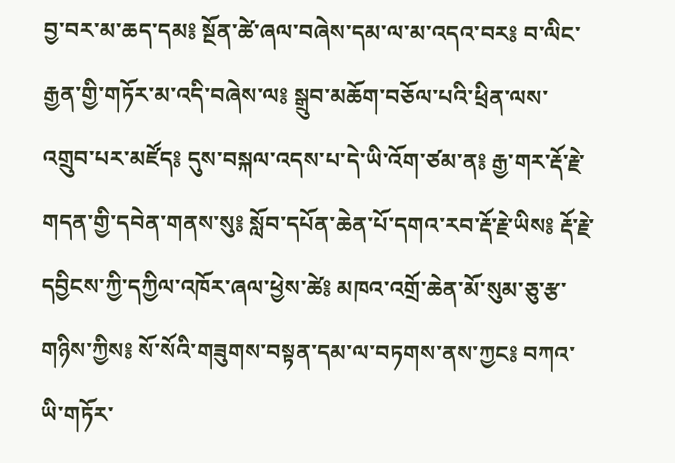བྱ་བར་མ་ཆད་དམ༔ སྔོན་ཚེ་ཞལ་བཞེས་དམ་ལ་མ་འདའ་བར༔ བ་ལིང་རྒྱན་གྱི་གཏོར་མ་འདི་བཞེས་ལ༔ སྒྲུབ་མཆོག་བཅོལ་པའི་ཕྲིན་ལས་འགྲུབ་པར་མཛོད༔ དུས་བསྐལ་འདས་པ་དེ་ཡི་འོག་ཙམ་ན༔ རྒྱ་གར་རྡོ་རྗེ་གདན་གྱི་དབེན་གནས་སུ༔ སློབ་དཔོན་ཆེན་པོ་དགའ་རབ་རྡོ་རྗེ་ཡིས༔ རྡོ་རྗེ་དབྱིངས་ཀྱི་དཀྱིལ་འཁོར་ཞལ་ཕྱེས་ཚེ༔ མཁའ་འགྲོ་ཆེན་མོ་སུམ་ཅུ་རྩ་གཉིས་ཀྱིས༔ སོ་སོའི་གཟུགས་བསྟན་དམ་ལ་བཏགས་ནས་ཀྱང༔ བཀའ་ཡི་གཏོར་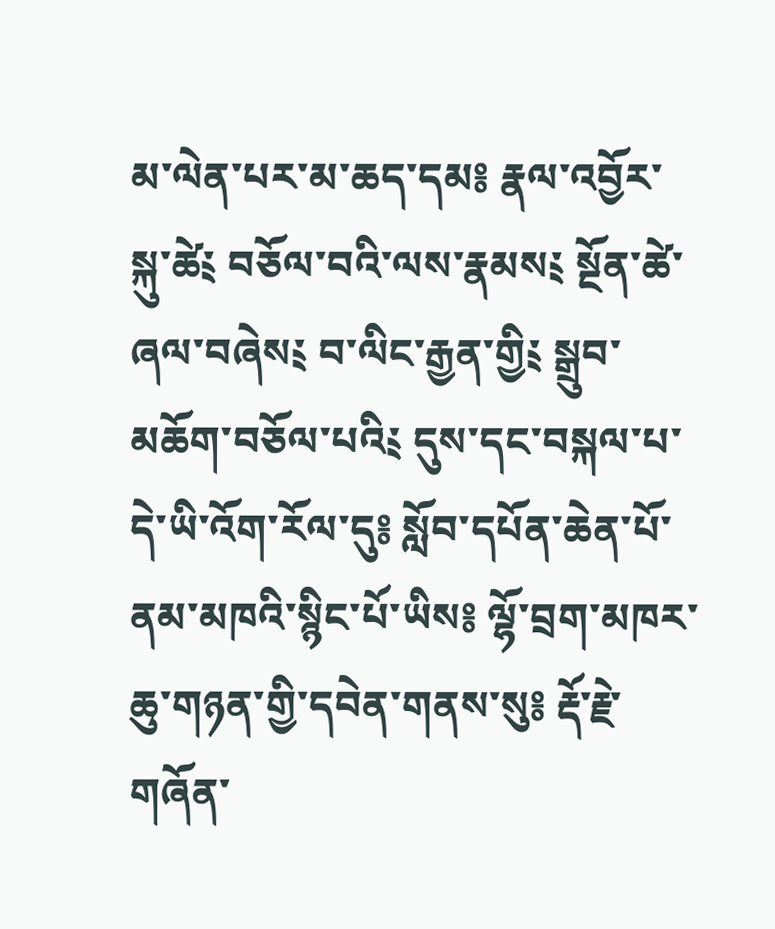མ་ལེན་པར་མ་ཆད་དམ༔ རྣལ་འབྱོར་སྐུ་ཚེ༴ བཅོལ་བའི་ལས་རྣམས༴ སྔོན་ཚེ་ཞལ་བཞེས༴ བ་ལིང་རྒྱན་གྱི༴ སྒྲུབ་མཆོག་བཅོལ་པའི༴ དུས་དང་བསྐལ་པ་དེ་ཡི་འོག་རོལ་དུ༔ སློབ་དཔོན་ཆེན་པོ་ནམ་མཁའི་སྙིང་པོ་ཡིས༔ ལྷོ་བྲག་མཁར་ཆུ་གཉན་གྱི་དབེན་གནས་སུ༔ རྡོ་རྗེ་གཞོན་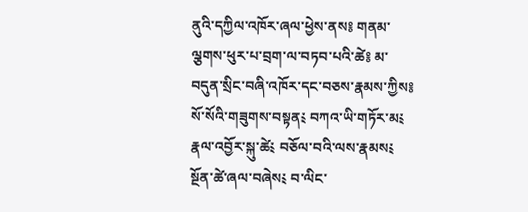ནུའི་དཀྱིལ་འཁོར་ཞལ་ཕྱེས་ནས༔ གནམ་ལྕགས་ཕུར་པ་བྲག་ལ་བཏབ་པའི་ཚེ༔ མ་བདུན་སྲིང་བཞི་འཁོར་དང་བཅས་རྣམས་ཀྱིས༔ སོ་སོའི་གཟུགས་བསྟན༴ བཀའ་ཡི་གཏོར་མ༴ རྣལ་འབྱོར་སྐུ་ཚེ༴ བཅོལ་བའི་ལས་རྣམས༴ སྔོན་ཚེ་ཞལ་བཞེས༴ བ་ལིང་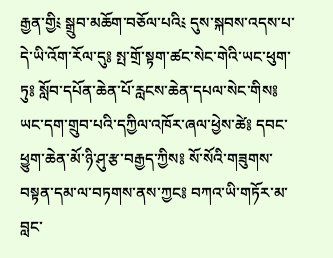རྒྱན་གྱི༴ སྒྲུབ་མཆོག་བཅོལ་པའི༴ དུས་སྐབས་འདས་པ་དེ་ཡི་འོག་རོལ་དུ༔ སྤ་གྲོ་སྟག་ཚང་སེང་གེའི་ཡང་ཕུག་ཏུ༔ སློབ་དཔོན་ཆེན་པོ་རླངས་ཆེན་དཔལ་སེང་གིས༔ ཡང་དག་གྲུབ་པའི་དཀྱིལ་འཁོར་ཞལ་ཕྱེས་ཚེ༔ དབང་ཕྱུག་ཆེན་མོ་ཉི་ཤུ་རྩ་བརྒྱད་ཀྱིས༔ སོ་སོའི་གཟུགས་བསྟན་དམ་ལ་བཏགས་ནས་ཀྱང༔ བཀའ་ཡི་གཏོར་མ་བླང་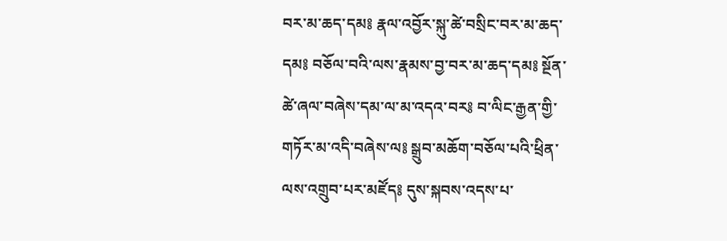བར་མ་ཆད་དམ༔ རྣལ་འབྱོར་སྐུ་ཚེ་བསྲིང་བར་མ་ཆད་དམ༔ བཅོལ་བའི་ལས་རྣམས་བྱ་བར་མ་ཆད་དམ༔ སྔོན་ཚེ་ཞལ་བཞེས་དམ་ལ་མ་འདའ་བར༔ བ་ལིང་རྒྱན་གྱི་གཏོར་མ་འདི་བཞེས་ལ༔ སྒྲུབ་མཆོག་བཅོལ་པའི་ཕྲིན་ལས་འགྲུབ་པར་མཛོད༔ དུས་སྐབས་འདས་པ་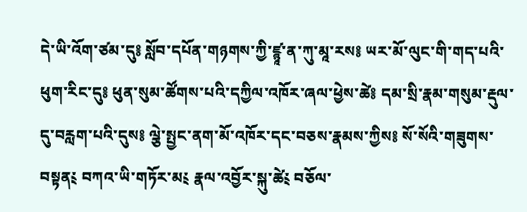དེ་ཡི་འོག་ཙམ་དུ༔ སློབ་དཔོན་གཉགས་ཀྱི་ཛྙཱ་ན་ཀུ་མཱ་རས༔ ཡར་མོ་ལུང་གི་གད་པའི་ཕུག་རིང་དུ༔ ཕུན་སུམ་ཚོགས་པའི་དཀྱིལ་འཁོར་ཞལ་ཕྱེས་ཚེ༔ དམ་སྲི་རྣམ་གསུམ་རྡུལ་དུ་བརླག་པའི་དུས༔ ལྕེ་སྤྱང་ནག་མོ་འཁོར་དང་བཅས་རྣམས་ཀྱིས༔ སོ་སོའི་གཟུགས་བསྟན༴ བཀའ་ཡི་གཏོར་མ༴ རྣལ་འབྱོར་སྐུ་ཚེ༴ བཅོལ་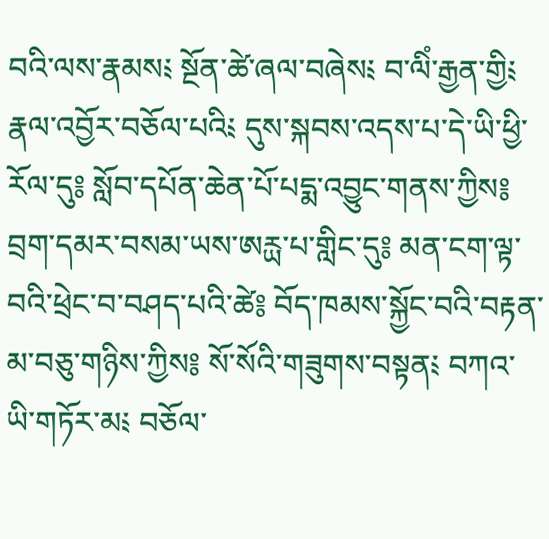བའི་ལས་རྣམས༴ སྔོན་ཚེ་ཞལ་བཞེས༴ བ་ལིཾ་རྒྱན་གྱི༴ རྣལ་འབྱོར་བཅོལ་པའི༴ དུས་སྐབས་འདས་པ་དེ་ཡི་ཕྱི་རོལ་དུ༔ སློབ་དཔོན་ཆེན་པོ་པདྨ་འབྱུང་གནས་ཀྱིས༔ བྲག་དམར་བསམ་ཡས་ཨརྻ་པ་གླིང་དུ༔ མན་ངག་ལྟ་བའི་ཕྲེང་བ་བཤད་པའི་ཚེ༔ བོད་ཁམས་སྐྱོང་བའི་བརྟན་མ་བཅུ་གཉིས་ཀྱིས༔ སོ་སོའི་གཟུགས་བསྟན༴ བཀའ་ཡི་གཏོར་མ༴ བཅོལ་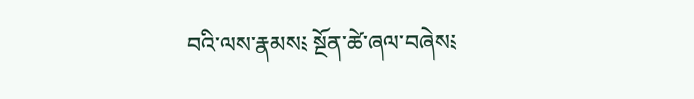བའི་ལས་རྣམས༴ སྔོན་ཚེ་ཞལ་བཞེས༴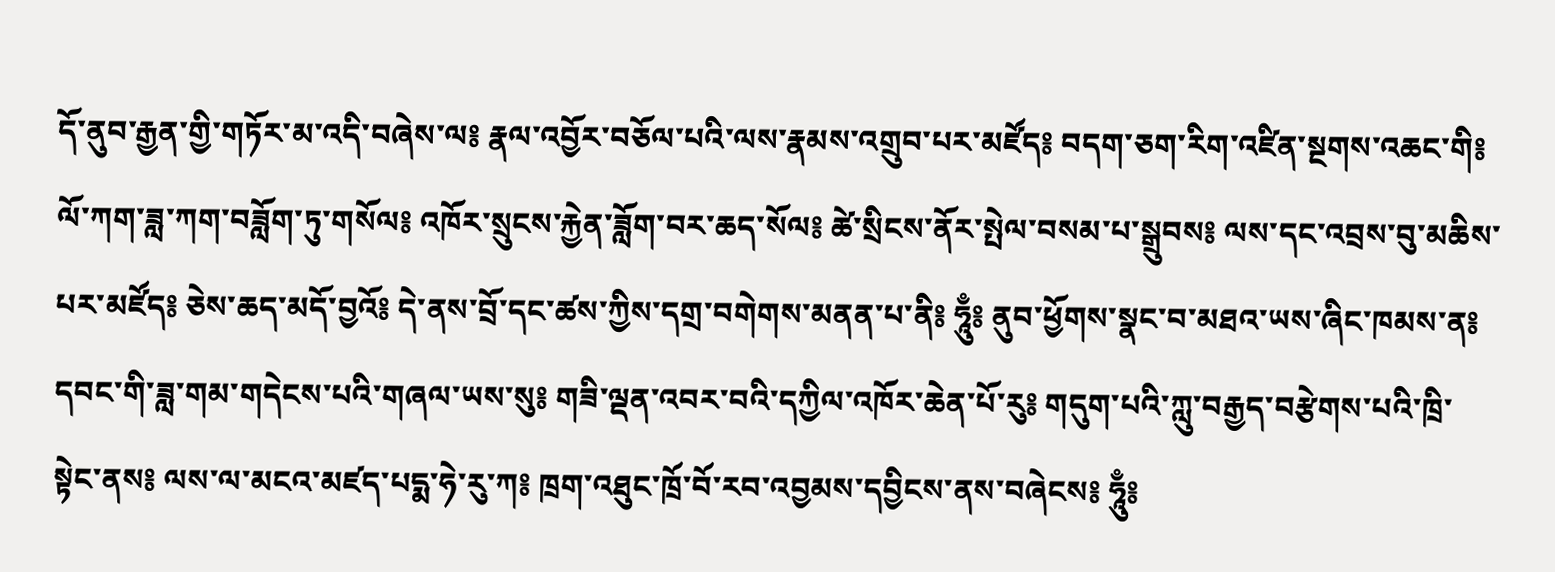དོ་ནུབ་རྒྱན་གྱི་གཏོར་མ་འདི་བཞེས་ལ༔ རྣལ་འབྱོར་བཅོལ་པའི་ལས་རྣམས་འགྲུབ་པར་མཛོད༔ བདག་ཅག་རིག་འཛིན་སྔགས་འཆང་གི༔ ལོ་ཀག་ཟླ་ཀག་བཟློག་ཏུ་གསོལ༔ འཁོར་སྲུངས་རྐྱེན་ཟློག་བར་ཆད་སོལ༔ ཚེ་སྲིངས་ནོར་སྤེལ་བསམ་པ་སྒྲུབས༔ ལས་དང་འབྲས་བུ་མཆིས་པར་མཛོད༔ ཅེས་ཆད་མདོ་བྱའོ༔ དེ་ནས་བྲོ་དང་ཚས་ཀྱིས་དགྲ་བགེགས་མནན་པ་ནི༔ ཧཱུྃ༔ ནུབ་ཕྱོགས་སྣང་བ་མཐའ་ཡས་ཞིང་ཁམས་ན༔ དབང་གི་ཟླ་གམ་གདེངས་པའི་གཞལ་ཡས་སུ༔ གཟི་ལྡན་འབར་བའི་དཀྱིལ་འཁོར་ཆེན་པོ་རུ༔ གདུག་པའི་ཀླུ་བརྒྱད་བརྩེགས་པའི་ཁྲི་སྟེང་ནས༔ ལས་ལ་མངའ་མཛད་པདྨ་ཧེ་རུ་ཀ༔ ཁྲག་འཐུང་ཁྲོ་བོ་རབ་འབྱམས་དབྱིངས་ནས་བཞེངས༔ ཧཱུྃ༔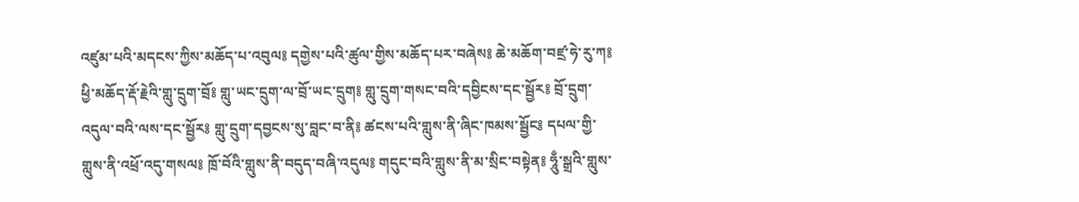འཛུམ་པའི་མདངས་ཀྱིས་མཆོད་པ་འབུལ༔ དགྱེས་པའི་ཚུལ་གྱིས་མཆོད་པར་བཞེས༔ ཆེ་མཆོག་བཛྲ་ཧེ་རུ་ཀ༔ ཕྱི་མཆོད་རྡོ་རྗེའི་གླུ་དྲུག་བྲོ༔ གླུ་ཡང་དྲུག་ལ་བྲོ་ཡང་དྲུག༔ གླུ་དྲུག་གསང་བའི་དབྱིངས་དང་སྦྱོར༔ བྲོ་དྲུག་འདུལ་བའི་ལས་དང་སྦྱོར༔ གླུ་དྲུག་དབྱངས་སུ་བླང་བ་ནི༔ ཚངས་པའི་གླུས་ནི་ཞིང་ཁམས་སྦྱོང༔ དཔལ་གྱི་གླུས་ནི་འཕྲོ་འདུ་གསལ༔ ཁྲོ་བོའི་གླུས་ནི་བདུད་བཞི་འདུལ༔ གདུང་བའི་གླུས་ནི་མ་སྲིང་བསྟེན༔ ཧཱུྃ་སྒྲའི་གླུས་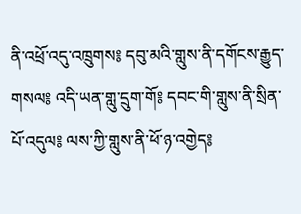ནི་འཕྲོ་འདུ་འཁྲུགས༔ དབུ་མའི་གླུས་ནི་དགོངས་རྒྱུད་གསལ༔ འདི་ཡན་གླུ་དྲུག་གོ༔ དབང་གི་གླུས་ནི་སྲིན་པོ་འདུལ༔ ལས་ཀྱི་གླུས་ནི་ཕོ་ཉ་འགྱེད༔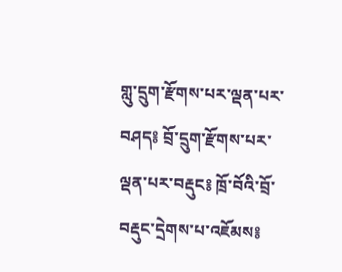གླུ་དྲུག་རྫོགས་པར་ལྡན་པར་བཤད༔ བྲོ་དྲུག་རྫོགས་པར་ལྡན་པར་བརྡུང༔ ཁྲོ་བོའི་བྲོ་བརྡུང་དྲེགས་པ་འཇོམས༔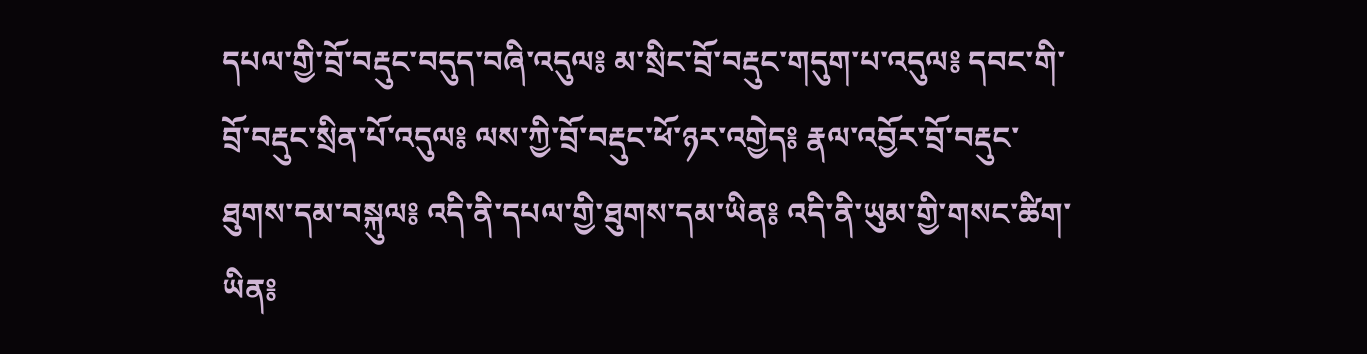དཔལ་གྱི་བྲོ་བརྡུང་བདུད་བཞི་འདུལ༔ མ་སྲིང་བྲོ་བརྡུང་གདུག་པ་འདུལ༔ དབང་གི་བྲོ་བརྡུང་སྲིན་པོ་འདུལ༔ ལས་ཀྱི་བྲོ་བརྡུང་ཕོ་ཉར་འགྱེད༔ རྣལ་འབྱོར་བྲོ་བརྡུང་ཐུགས་དམ་བསྐུལ༔ འདི་ནི་དཔལ་གྱི་ཐུགས་དམ་ཡིན༔ འདི་ནི་ཡུམ་གྱི་གསང་ཚིག་ཡིན༔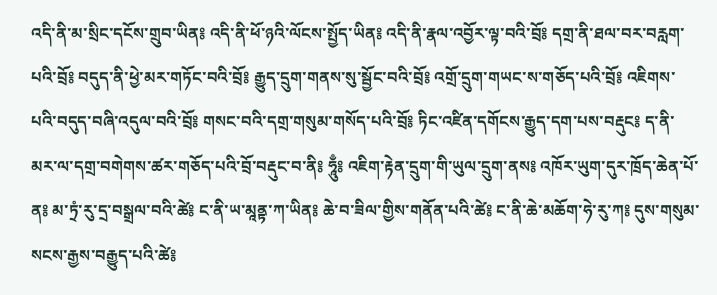འདི་ནི་མ་སྲིང་དངོས་གྲུབ་ཡིན༔ འདི་ནི་ཕོ་ཉའི་ལོངས་སྤྱོད་ཡིན༔ འདི་ནི་རྣལ་འབྱོར་ལྟ་བའི་བྲོ༔ དགྲ་ནི་ཐལ་བར་བརླག་པའི་བྲོ༔ བདུད་ནི་ཕྱེ་མར་གཏོང་བའི་བྲོ༔ རྒྱུད་དྲུག་གནས་སུ་སྦྱོང་བའི་བྲོ༔ འགྲོ་དྲུག་གཡང་ས་གཅོད་པའི་བྲོ༔ འཇིགས་པའི་བདུད་བཞི་འདུལ་བའི་བྲོ༔ གསང་བའི་དགྲ་གསུམ་གསོད་པའི་བྲོ༔ ཏིང་འཛིན་དགོངས་རྒྱུད་དག་པས་བརྡུང༔ ད་ནི་མར་ལ་དགྲ་བགེགས་ཚར་གཅོད་པའི་བྲོ་བརྡུང་བ་ནི༔ ཧཱུྃ༔ འཇིག་རྟེན་དྲུག་གི་ཡུལ་དྲུག་ནས༔ འཁོར་ཡུག་དུར་ཁྲོད་ཆེན་པོ་ན༔ མ་ཏྲཾ་རུ་དྲ་བསྒྲལ་བའི་ཚེ༔ ང་ནི་ཡ་མཱནྟ་ཀ་ཡིན༔ ཆེ་བ་ཟིལ་གྱིས་གནོན་པའི་ཚེ༔ ང་ནི་ཆེ་མཆོག་ཧེ་རུ་ཀ༔ དུས་གསུམ་སངས་རྒྱས་བརྒྱུད་པའི་ཚེ༔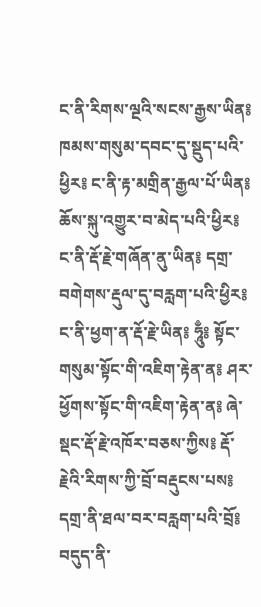ང་ནི་རིགས་ལྔའི་སངས་རྒྱས་ཡིན༔ ཁམས་གསུམ་དབང་དུ་སྡུད་པའི་ཕྱིར༔ ང་ནི་རྟ་མགྲིན་རྒྱལ་པོ་ཡིན༔ ཆོས་སྐུ་འགྱུར་བ་མེད་པའི་ཕྱིར༔ ང་ནི་རྡོ་རྗེ་གཞོན་ནུ་ཡིན༔ དགྲ་བགེགས་རྡུལ་དུ་བརླག་པའི་ཕྱིར༔ ང་ནི་ཕྱག་ན་རྡོ་རྗེ་ཡིན༔ ཧཱུྃ༔ སྟོང་གསུམ་སྟོང་གི་འཇིག་རྟེན་ན༔ ཤར་ཕྱོགས་སྟོང་གི་འཇིག་རྟེན་ན༔ ཞེ་སྡང་རྡོ་རྗེ་འཁོར་བཅས་ཀྱིས༔ རྡོ་རྗེའི་རིགས་ཀྱི་བྲོ་བརྡུངས་པས༔ དགྲ་ནི་ཐལ་བར་བརླག་པའི་བྲོ༔ བདུད་ནི་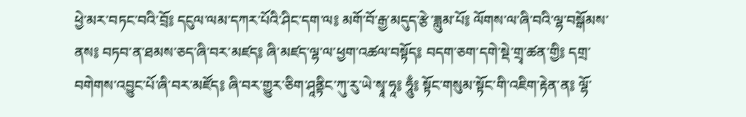ཕྱེ་མར་བཏང་བའི་བྲོ༔ དངུལ་ལམ་དཀར་པོའི་ཤིང་དག་ལ༔ མགོ་བོ་རྒྱ་མདུད་རྩེ་ཟླུམ་པོ༔ ལོགས་ལ་ཞི་བའི་ལྷ་བསྒོམས་ནས༔ བཏབ་ན་ཐམས་ཅད་ཞི་བར་མཛད༔ ཞི་མཛད་ལྷ་ལ་ཕྱག་འཚལ་བསྟོད༔ བདག་ཅག་དགེ་སྡེ་གྲྭ་ཚན་གྱི༔ དགྲ་བགེགས་འབྱུང་པོ་ཞི་བར་མཛོད༔ ཞི་བར་གྱུར་ཅིག་ཤཱནྟིང་ཀུ་རུ་ཡེ་སྭཱ་ཧཱ༔ ཧཱུྃ༔ སྟོང་གསུམ་སྟོང་གི་འཇིག་རྟེན་ན༔ ལྷོ་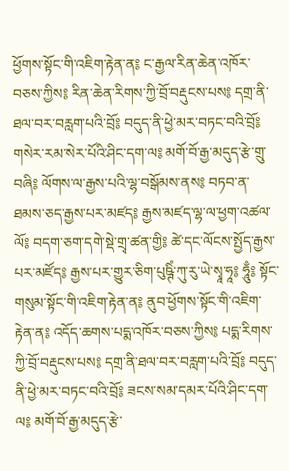ཕྱོགས་སྟོང་གི་འཇིག་རྟེན་ན༔ ང་རྒྱལ་རིན་ཆེན་འཁོར་བཅས་ཀྱིས༔ རིན་ཆེན་རིགས་ཀྱི་བྲོ་བརྡུངས་པས༔ དགྲ་ནི་ཐལ་བར་བརླག་པའི་བྲོ༔ བདུད་ནི་ཕྱེ་མར་བཏང་བའི་བྲོ༔ གསེར་རམ་སེར་པོའི་ཤིང་དག་ལ༔ མགོ་བོ་རྒྱ་མདུད་རྩེ་གྲུ་བཞི༔ ལོགས་ལ་རྒྱས་པའི་ལྷ་བསྒོམས་ནས༔ བཏབ་ན་ཐམས་ཅད་རྒྱས་པར་མཛད༔ རྒྱས་མཛད་ལྷ་ལ་ཕྱག་འཚལ་ལོ༔ བདག་ཅག་དགེ་སྡེ་གྲྭ་ཚན་གྱི༔ ཚེ་དང་ལོངས་སྤྱོད་རྒྱས་པར་མཛོད༔ རྒྱས་པར་གྱུར་ཅིག་པུཥྚིཾ་ཀུ་རུ་ཡེ་སྭཱ་ཧཱ༔ ཧཱུྃ༔ སྟོང་གསུམ་སྟོང་གི་འཇིག་རྟེན་ན༔ ནུབ་ཕྱོགས་སྟོང་གི་འཇིག་རྟེན་ན༔ འདོད་ཆགས་པདྨ་འཁོར་བཅས་ཀྱིས༔ པདྨ་རིགས་ཀྱི་བྲོ་བརྡུངས་པས༔ དགྲ་ནི་ཐལ་བར་བརླག་པའི་བྲོ༔ བདུད་ནི་ཕྱེ་མར་བཏང་བའི་བྲོ༔ ཟངས་སམ་དམར་པོའི་ཤིང་དག་ལ༔ མགོ་བོ་རྒྱ་མདུད་རྩེ་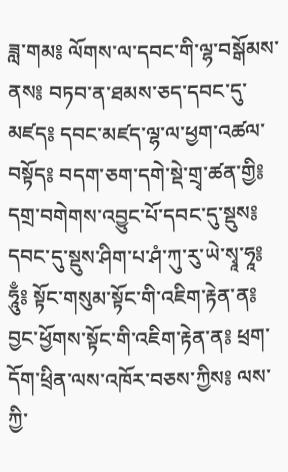ཟླ་གམ༔ ལོགས་ལ་དབང་གི་ལྷ་བསྒོམས་ནས༔ བཏབ་ན་ཐམས་ཅད་དབང་དུ་མཛད༔ དབང་མཛད་ལྷ་ལ་ཕྱག་འཚལ་བསྟོད༔ བདག་ཅག་དགེ་སྡེ་གྲྭ་ཚན་གྱི༔ དགྲ་བགེགས་འབྱུང་པོ་དབང་དུ་སྡུས༔ དབང་དུ་སྡུས་ཤིག་པ་ཤཾ་ཀུ་རུ་ཡེ་སྭཱ་ཧཱ༔ ཧཱུྃ༔ སྟོང་གསུམ་སྟོང་གི་འཇིག་རྟེན་ན༔ བྱང་ཕྱོགས་སྟོང་གི་འཇིག་རྟེན་ན༔ ཕྲག་དོག་ཕྲིན་ལས་འཁོར་བཅས་ཀྱིས༔ ལས་ཀྱི་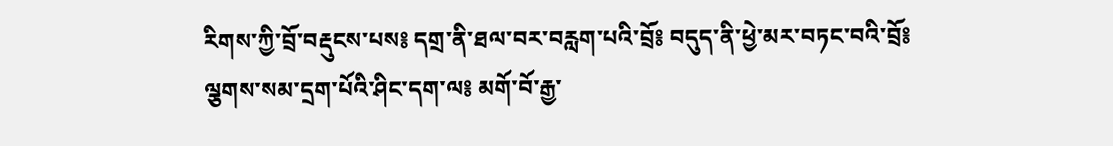རིགས་ཀྱི་བྲོ་བརྡུངས་པས༔ དགྲ་ནི་ཐལ་བར་བརླག་པའི་བྲོ༔ བདུད་ནི་ཕྱེ་མར་བཏང་བའི་བྲོ༔ ལྕགས་སམ་དྲག་པོའི་ཤིང་དག་ལ༔ མགོ་བོ་རྒྱ་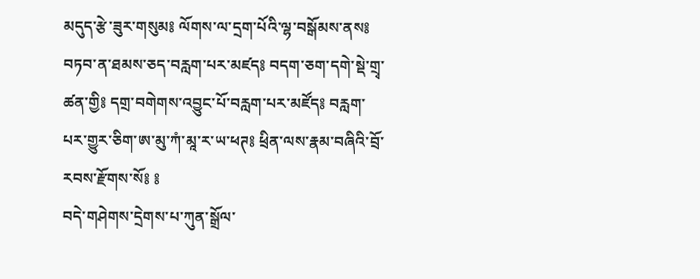མདུད་རྩེ་ཟུར་གསུམ༔ ལོགས་ལ་དྲག་པོའི་ལྷ་བསྒོམས་ནས༔ བཏབ་ན་ཐམས་ཅད་བརླག་པར་མཛད༔ བདག་ཅག་དགེ་སྡེ་གྲྭ་ཚན་གྱི༔ དགྲ་བགེགས་འབྱུང་པོ་བརླག་པར་མཛོད༔ བརླག་པར་གྱུར་ཅིག་ཨ་མུ་ཀཾ་མཱ་ར་ཡ་ཕཊ༔ ཕྲིན་ལས་རྣམ་བཞིའི་བྲོ་རབས་རྫོགས་སོ༔ ༔
བདེ་གཤེགས་དྲེགས་པ་ཀུན་སྒྲོལ་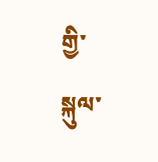གྱི་སྐུལ་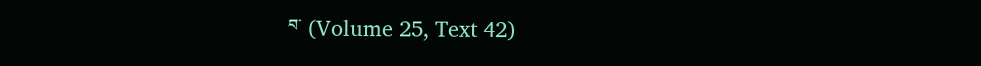བ་ (Volume 25, Text 42)